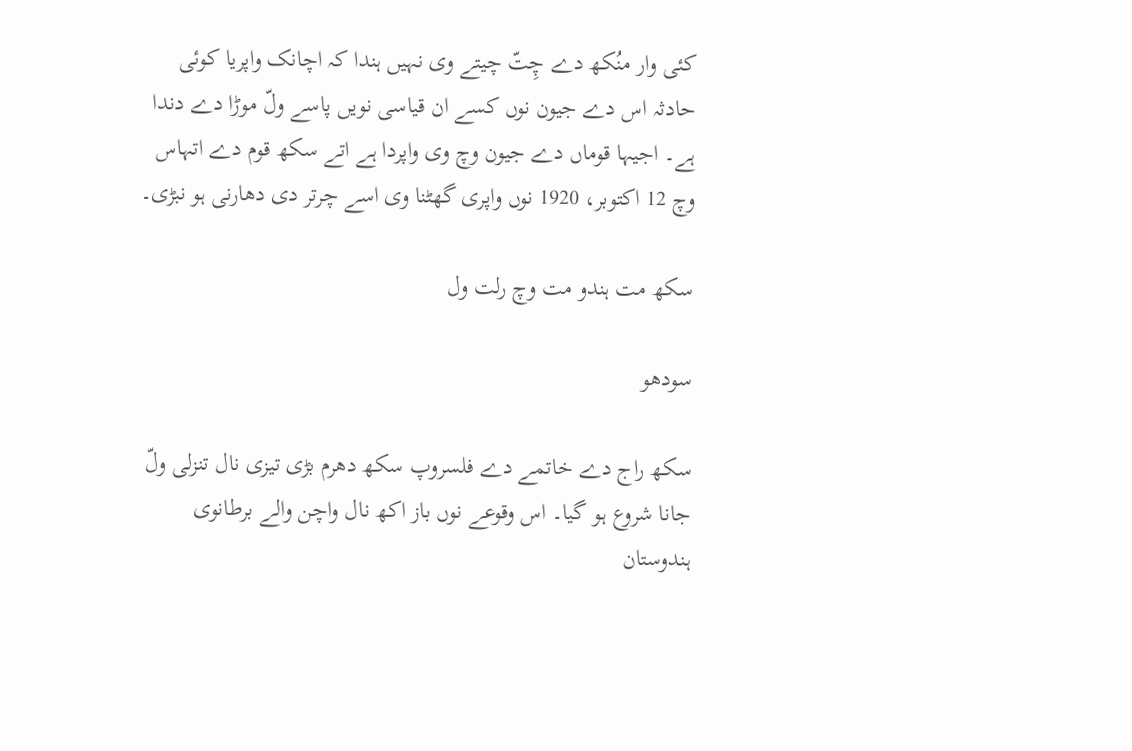کئی وار منُکھ دے چِتّ چیتے وی نہیں ہندا کہ اچانک واپریا کوئی حادثہ اس دے جیون نوں کسے ان قیاسی نویں پاسے ولّ موڑا دے دندا ہے۔ اجیہا قوماں دے جیون وچ وی واپردا ہے اتے سکھ قوم دے اتہاس وچ 12 اکتوبر، 1920 نوں واپری گھٹنا وی اسے چرتر دی دھارنی ہو نبڑی۔

سکھ مت ہندو مت وچ رلت ول

سودھو

سکھ راج دے خاتمے دے فلسروپ سکھ دھرم بڑی تیزی نال تنزلی ولّ جانا شروع ہو گیا۔ اس وقوعے نوں باز اکھ نال واچن والے برطانوی ہندوستان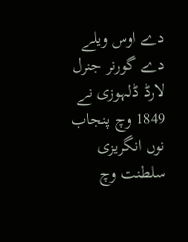دے اوس ویلے دے گورنر جنرل لارڈ ڈلہوزی نے 1849 وچ پنجاب نوں انگریزی سلطنت وچ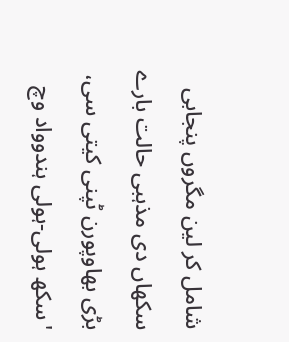شامل کر لین مگروں پنجابی سکھاں دی مذہبی حالت بارے بڑی بھاوپورن ٹپنی کیتی سی، 'سکھ ہولی-ہولی ہندوواد وچ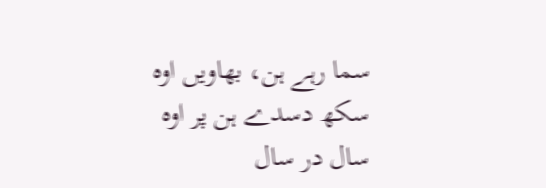سما رہے ہن، بھاویں اوہ سکھ دسدے ہن پر اوہ سال در سال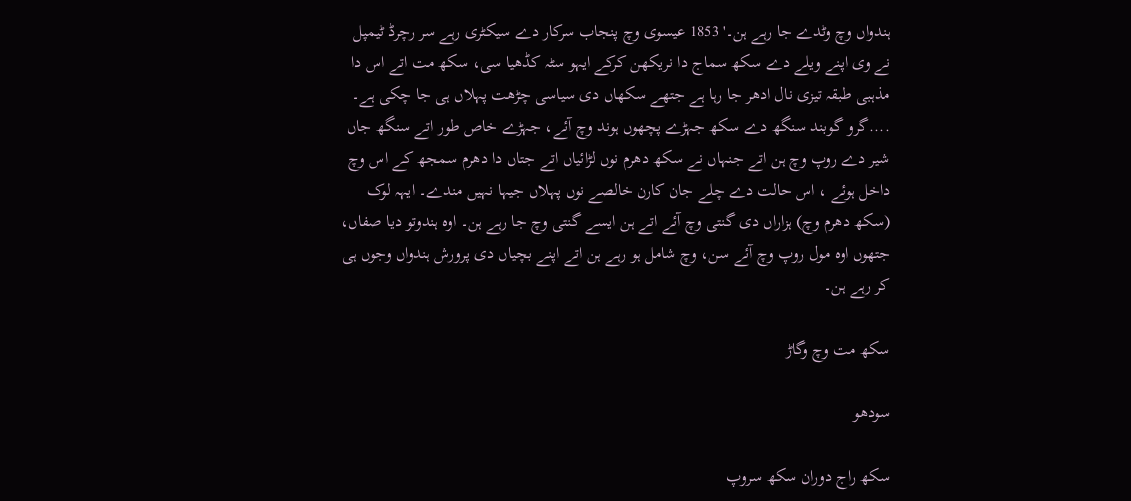ہندواں وچ وٹدے جا رہے ہن۔' 1853 عیسوی وچ پنجاب سرکار دے سیکٹری رہے سر رچرڈ ٹیمپل نے وی اپنے ویلے دے سکھ سماج دا نریکھن کرکے ایہو سٹہ کڈھیا سی، سکھ مت اتے اس دا مذہبی طبقہ تیزی نال ادھر جا رہا ہے جتھے سکھاں دی سیاسی چڑھت پہلاں ہی جا چکی ہے۔ ....گرو گوبند سنگھ دے سکھ جہڑے پچھوں ہوند وچ آئے، جہڑے خاص طور اتے سنگھ جاں شیر دے روپ وچ ہن اتے جنہاں نے سکھ دھرم نوں لڑائیاں اتے جتاں دا دھرم سمجھ کے اس وچ داخل ہوئے ، اس حالت دے چلے جان کارن خالصے نوں پہلاں جیہا نہیں مندے۔ ایہہ لوک (سکھ دھرم وچ) ہزاراں دی گنتی وچ آئے اتے ہن ایسے گنتی وچ جا رہے ہن۔ اوہ ہندوتو دیا صفاں، جتھوں اوہ مول روپ وچ آئے سن، وچ شامل ہو رہے ہن اتے اپنے بچیاں دی پرورش ہندواں وجوں ہی کر رہے ہن۔

سکھ مت وچ وگاڑ

سودھو

سکھ راج دوران سکھ سروپ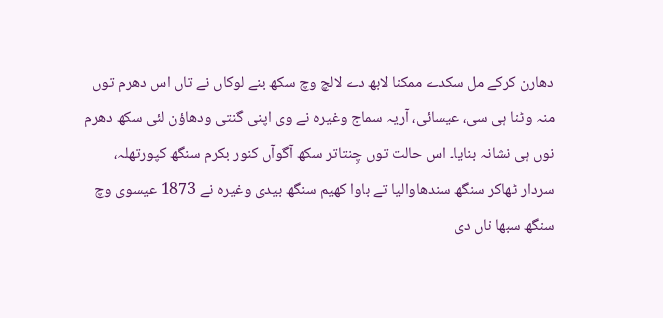دھارن کرکے مل سکدے ممکنا لابھ دے لالچ وچ سکھ بنے لوکاں نے تاں اس دھرم توں منہ وٹنا ہی سی، عیسائی، آریہ سماج وغیرہ نے وی اپنی گنتی ودھاؤن لئی سکھ دھرم نوں ہی نشانہ بنایا۔ اس حالت توں چِنتاتر سکھ آگوآں کنور بکرم سنگھ کپورتھلہ، سردار ٹھاکر سنگھ سندھاوالیا تے باوا کھیم سنگھ بیدی وغیرہ نے 1873 عیسوی وچ سنگھ سبھا ناں دی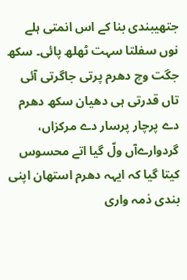جتھیبندی بنا کے اس انمتی ہلے نوں سفلتا سہت ٹھلھ پائی۔ سکھ جگت وچ دھرم پرتی جاگرتی آئی تاں قدرتی ہی دھیان سکھ دھرم دے پرچار پرسار دے مرکزاں، گردوارےآں ولّ گیا اتے محسوس کیتا گیا کہ ایہہ دھرم استھان اپنی بندی ذمہ واری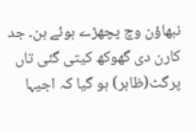نبھاؤن وچ پچھڑے ہوئے ہن۔ جد کارن دی گھوکھ کیتی گئی تاں پرگٹ(ظاہر) ہو گیا کہ اجیہا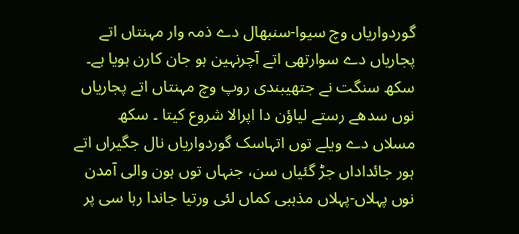گوردواریاں وچ سیوا-سنبھال دے ذمہ وار مہنتاں اتے پجاریاں دے سوارتھی اتے آچرنہین ہو جان کارن ہویا ہے۔ سکھ سنگت نے جتھیبندی روپ وچ مہنتاں اتے پجاریاں نوں سدھے رستے لیاؤن دا اپرالا شروع کیتا ۔ سکھ مسلاں دے ویلے توں اتہاسک گوردواریاں نال جگیراں اتے ہور جائداداں جڑ گئیاں سن، جنہاں توں ہون والی آمدن نوں پہلاں-پہلاں مذہبی کماں لئی ورتیا جاندا رہا سی پر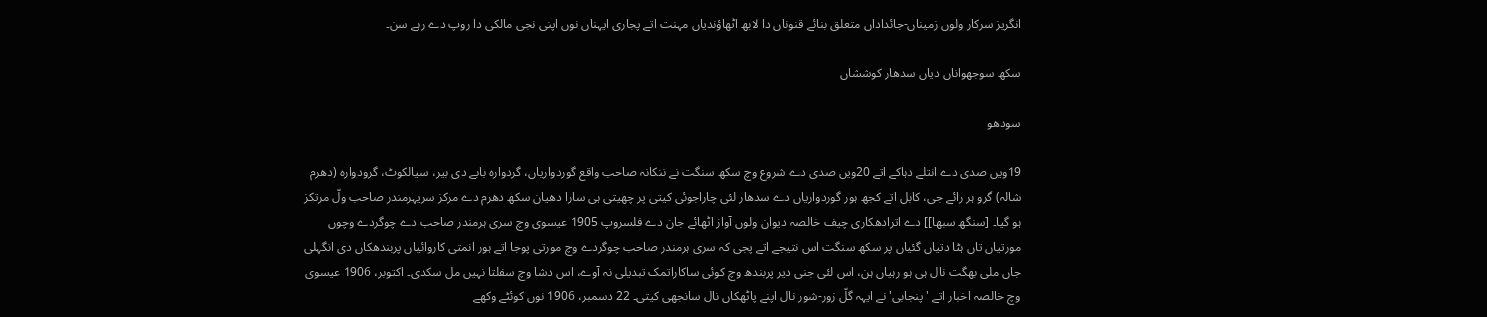انگریز سرکار ولوں زمیناں-جائداداں متعلق بنائے قنوناں دا لابھ اٹھاؤندیاں مہنت اتے پجاری ایہناں نوں اپنی نجی مالکی دا روپ دے رہے سن۔

سکھ سوجھواناں دیاں سدھار کوششاں

سودھو

19ویں صدی دے انتلے دہاکے اتے 20ویں صدی دے شروع وچ سکھ سنگت نے ننکانہ صاحب واقع گوردواریاں، گردوارہ بابے دی بیر، سیالکوٹ، گرودوارہ (دھرم شالہ) گرو ہر رائے جی، کابل اتے کجھ ہور گوردواریاں دے سدھار لئی چاراجوئی کیتی پر چھیتی ہی سارا دھیان سکھ دھرم دے مرکز سریہرمندر صاحب ولّ مرتکز ہو گیا۔ [سنگھ سبھا]] دے اترادھکاری چیف خالصہ دیوان ولوں آواز اٹھائے جان دے فلسروپ 1905 عیسوی وچ سری ہرمندر صاحب دے چوگردے وچوں مورتیاں تاں ہٹا دتیاں گئیاں پر سکھ سنگت اس نتیجے اتے پجی کہ سری ہرمندر صاحب چوگردے وچ مورتی پوجا اتے ہور انمتی کاروائیاں پربندھکاں دی انگہلی جاں ملی بھگت نال ہی ہو رہیاں ہن، اس لئی جنی دیر پربندھ وچ کوئی ساکاراتمک تبدیلی نہ آوے، اس دشا وچ سفلتا نہیں مل سکدی۔ اکتوبر، 1906 عیسوی وچ خالصہ اخبار اتے 'پنجابی' نے ایہہ گلّ زور-شور نال اپنے پاٹھکاں نال سانجھی کیتی۔ 22 دسمبر، 1906 نوں کوئٹے وکھے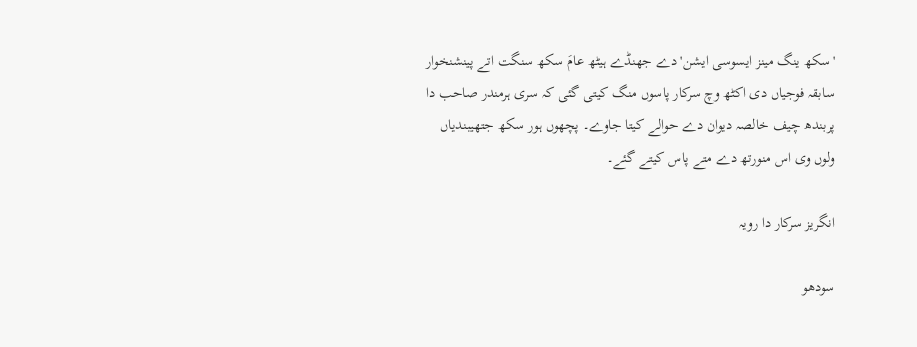'سکھ ینگ مینز ایسوسی ایشن' دے جھنڈے ہیٹھ عامَ سکھ سنگت اتے پینشنخوار سابقہ فوجیاں دی اکٹھ وچ سرکار پاسوں منگ کیتی گئی کہ سری ہرمندر صاحب دا پربندھ چیف خالصہ دیوان دے حوالے کیتا جاوے۔ پچھوں ہور سکھ جتھیبندیاں ولوں وی اس منورتھ دے متے پاس کیتے گئے۔

انگریز سرکار دا رویہ

سودھو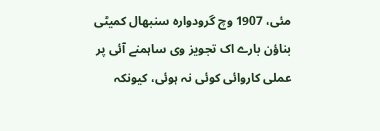مئی، 1907 وچ گرودوارہ سنبھال کمیٹی بناؤن بارے اک تجویز وی ساہمنے آئی پر عملی کاروائی کوئی نہ ہوئی، کیونکہ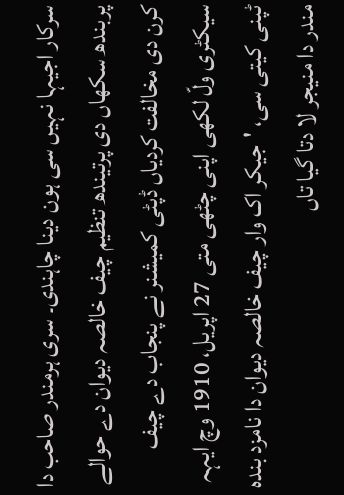سرکار اجیہا نہیں سی ہون دینا چاہندی۔ سری ہرمندر صاحب دا پربندھ سکھاں دی پرتیندھ تنظیم چیف خالصہ دیوان دے حوالے کرن دی مخالفت کردیاں ڈپٹی کمیشنر نے پنجاب دے چیف سیکٹری ولّ لکھی اپنی چٹھی متی 27 اپریل، 1910 وچ ایہہ ٹپنی کیتی سی، 'جیکر اک وار چیف خالصہ دیوان دا نامزد بندہ مندر دا منیجر لا دتا گیا تاں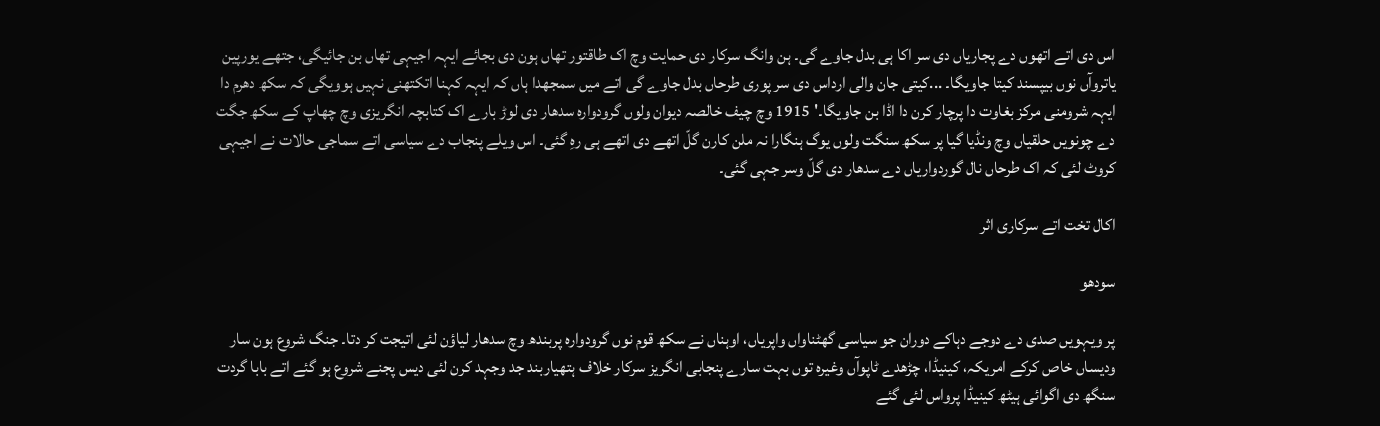اس دی اتے اتھوں دے پجاریاں دی سر اکا ہی بدل جاوے گی۔ ہن وانگ سرکار دی حمایت وچ اک طاقتور تھاں ہون دی بجائے ایہہ اجیہی تھاں بن جائیگی، جتھے یورپین یاتروآں نوں بیپسند کیتا جاویگا۔ ...کیتی جان والی ارداس دی سر پوری طرحاں بدل جاوے گی اتے میں سمجھدا ہاں کہ ایہہ کہنا اتکتھنی نہیں ہوویگی کہ سکھ دھرم دا ایہہ شرومنی مرکز بغاوت دا پرچار کرن دا اڈا بن جاویگا۔' 1915 وچ چیف خالصہ دیوان ولوں گرودوارہ سدھار دی لوڑ بارے اک کتابچہ انگریزی وچ چھاپ کے سکھ جگت دے چونویں حلقیاں وچ ونڈیا گیا پر سکھ سنگت ولوں یوگ ہنگارا نہ ملن کارن گلّ اتھے دی اتھے ہی رہِ گئی۔ اس ویلے پنجاب دے سیاسی اتے سماجی حالات نے اجیہی کروٹ لئی کہ اک طرحاں نال گوردواریاں دے سدھار دی گلّ وسر جہی گئی۔

اکال تخت اتے سرکاری اثر

سودھو

پر ویہویں صدی دے دوجے دہاکے دوران جو سیاسی گھٹناواں واپریاں، اوہناں نے سکھ قوم نوں گرودوارہ پربندھ وچ سدھار لیاؤن لئی اتیجت کر دتا۔ جنگ شروع ہون سار ودیساں خاص کرکے امریکہ، کینیڈا، چڑھدے ٹاپوآں وغیرہ توں بہت سارے پنجابی انگریز سرکار خلاف ہتھیاربند جد وجہد کرن لئی دیس پجنے شروع ہو گئے اتے بابا گردت سنگھ دی اگوائی ہیٹھ کینیڈا پرواس لئی گئے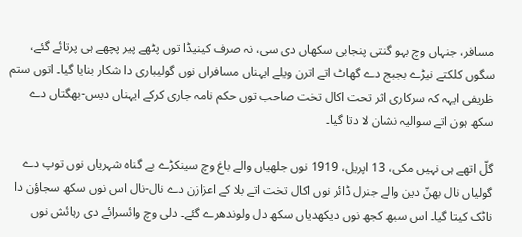مسافر، جنہاں وچ بہو گنتی پنجابی سکھاں دی سی، نہ صرف کینیڈا توں پٹھے پیر پچھے ہی پرتائے گئے، سگوں کلکتے نیڑے بجبج دے گھاٹ اتے اترن ویلے ایہناں مسافراں نوں گولیباری دا شکار بنایا گیا۔ اتوں ستم ظریفی ایہہ کہ سرکاری اثر تحت اکال تخت صاحب توں حکم نامہ جاری کرکے ایہناں دیس-بھگتاں دے سکھ ہون اتے سوالیہ نشان لا دتا گیا۔

گلّ اتھے ہی نہیں مکی، 13 اپریل، 1919 نوں جلھیاں والے باغ وچ سینکڑے بے گناہ شہریاں نوں توپ دے گولیاں نال بھنّ دین والے جنرل ڈائر نوں اکال تخت اتے بلا کے اعزازن دے نال-نال اس نوں سکھ سجاؤن دا ناٹک کیتا گیا۔ اس سبھ کجھ نوں دیکھدیاں سکھ دل ولوندھرے گئے۔ دلی وچ وائسرائے دی رہائش نوں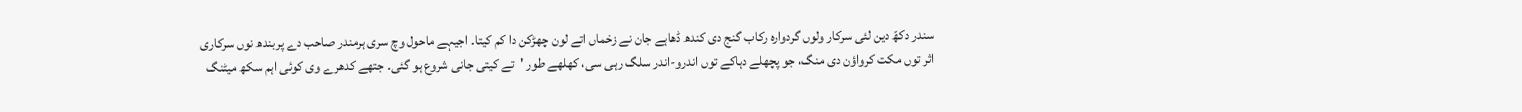سندر دکھّ دین لئی سرکار ولوں گردوارہ رکاب گنج دی کندھ ڈھاہے جان نے زخماں اتے لون چھڑکن دا کم کیتا۔ اجیہے ماحول وچ سری ہرمندر صاحب دے پربندھ نوں سرکاری اثر توں مکت کرواؤن دی منگ، جو پچھلے دہاکے توں اندرو-اندر سلگ رہی سی، کھلھے طور 'تے کیتی جانی شروع ہو گئی۔ جتھے کدھرے وی کوئی اہم سکھ میٹنگ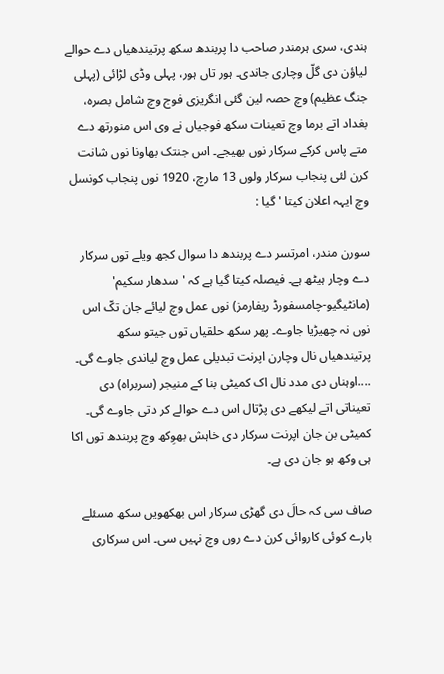ہندی، سری ہرمندر صاحب دا پربندھ سکھ پرتیندھیاں دے حوالے لیاؤن دی گلّ وچاری جاندی۔ ہور تاں ہور، پہلی وڈی لڑائی (پہلی جنگ عظیم) وچ حصہ لین گئی انگریزی فوج وچ شامل بصرہ، بغداد اتے برما وچ تعینات سکھ فوجیاں نے وی اس منورتھ دے متے پاس کرکے سرکار نوں بھیجے۔ اس جنتک بھاونا نوں شانت کرن لئی پنجاب سرکار ولوں 13 مارچ، 1920 نوں پنجاب کونسل وچ ایہہ اعلان کیتا 'گیا :

سورن مندر، امرتسر دے پربندھ دا سوال کجھ ویلے توں سرکار دے وچار ہیٹھ ہے۔ فیصلہ کیتا گیا ہے کہ 'سدھار سکیم' (مانٹیگیو-چامسفورڈ ریفارمز) نوں عمل وچ لیائے جان تکّ اس نوں نہ چھیڑیا جاوے۔ پھر سکھ حلقیاں توں جیتو سکھ پرتیندھیاں نال وچارن اپرنت تبدیلی عمل وچ لیاندی جاوے گی۔ ....اوہناں دی مدد نال اک کمیٹی بنا کے منیجر (سربراہ) دی تعیناتی اتے لیکھے دی پڑتال اس دے حوالے کر دتی جاوے گی۔ کمیٹی بن جان اپرنت سرکار دی خاہش بھوِکھ وچ پربندھ توں اکا ہی وکھ ہو جان دی ہے۔

صاف سی کہ حالَ دی گھڑی سرکار اس بھکھویں سکھ مسئلے بارے کوئی کاروائی کرن دے روں وچ نہیں سی۔ اس سرکاری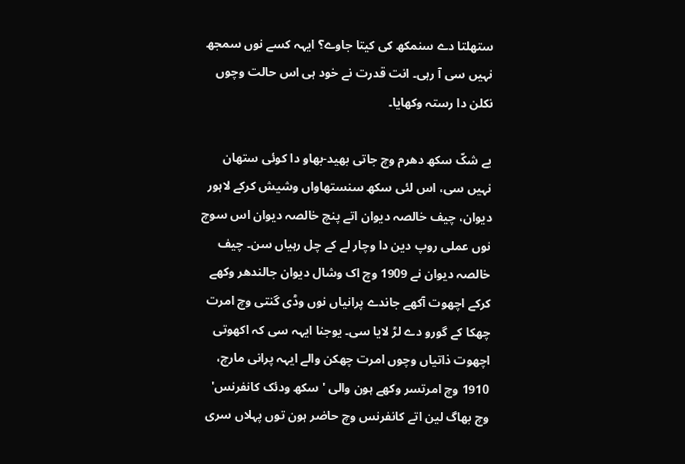ستھلتا دے سنمکھ کی کیتا جاوے؟ ایہہ کسے نوں سمجھ نہیں سی آ رہی۔ انت قدرت نے خود ہی اس حالت وچوں نکلن دا رستہ وکھایا۔

بے شکّ سکھ دھرم وچ جاتی بھید-بھاو دا کوئی ستھان نہیں سی، اس لئی سکھ سنستھاواں وشیش کرکے لاہور دیوان، چیف خالصہ دیوان اتے پنچ خالصہ دیوان اس سوچ نوں عملی روپ دین دا وچار لے کے چل رہیاں سن۔ چیف خالصہ دیوان نے 1909 وچ اک وشال دیوان جالندھر وکھے کرکے اچھوت آکھے جاندے پرانیاں نوں وڈی گنتی وچ امرت چھکا کے گورو دے لڑ لایا سی۔ یوجنا ایہہ سی کہ اکھوتی اچھوت ذاتیاں وچوں امرت چھکن والے ایہہ پرانی مارچ، 1910 وچ امرتسر وکھے ہون والی 'سکھ ودئک کانفرنس' وچ بھاگ لین اتے کانفرنس وچ حاضر ہون توں پہلاں سری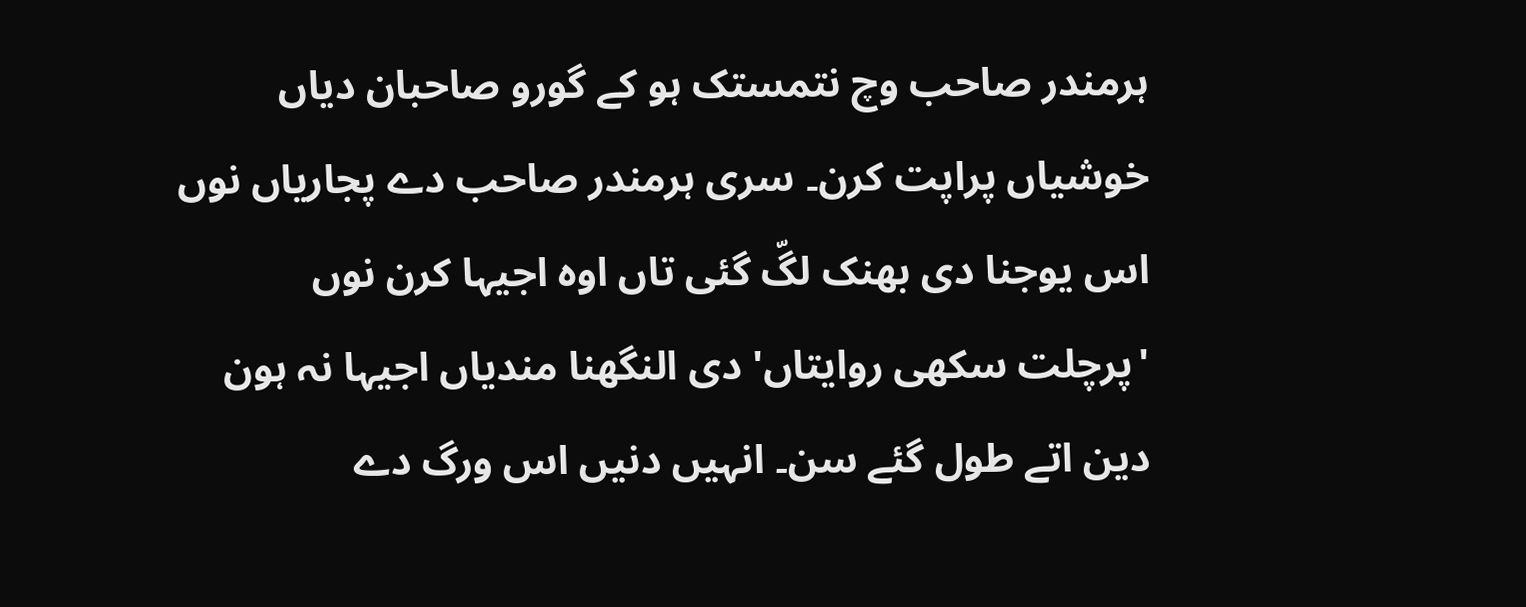ہرمندر صاحب وچ نتمستک ہو کے گورو صاحبان دیاں خوشیاں پراپت کرن۔ سری ہرمندر صاحب دے پجاریاں نوں اس یوجنا دی بھنک لگّ گئی تاں اوہ اجیہا کرن نوں 'پرچلت سکھی روایتاں' دی النگھنا مندیاں اجیہا نہ ہون دین اتے طول گئے سن۔ انہیں دنیں اس ورگ دے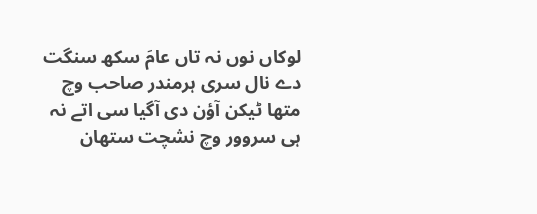لوکاں نوں نہ تاں عامَ سکھ سنگت دے نال سری ہرمندر صاحب وچ متھا ٹیکن آؤن دی آگیا سی اتے نہ ہی سروور وچ نشچت ستھان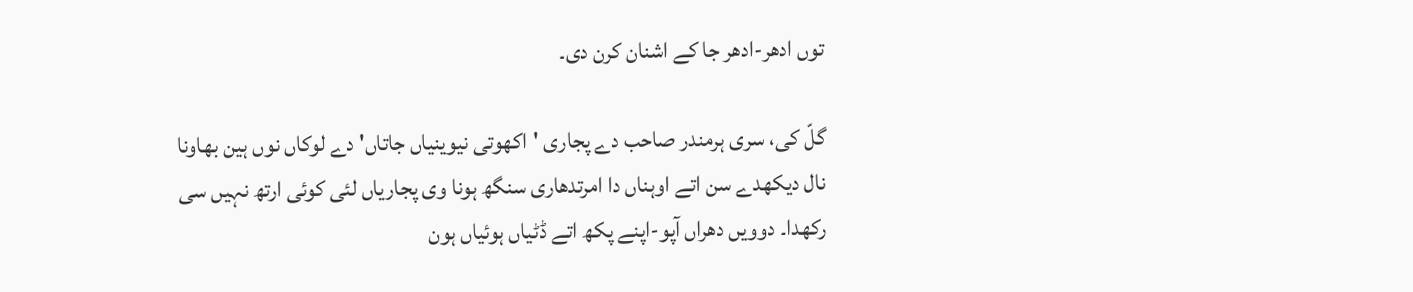توں ادھر-ادھر جا کے اشنان کرن دی۔

گلّ کی، سری ہرمندر صاحب دے پجاری 'اکھوتی نیوینیاں جاتاں' دے لوکاں نوں ہین بھاونا نال دیکھدے سن اتے اوہناں دا امرتدھاری سنگھ ہونا وی پجاریاں لئی کوئی ارتھ نہیں سی رکھدا۔ دوویں دھراں آپو-اپنے پکھ اتے ڈٹیاں ہوئیاں ہون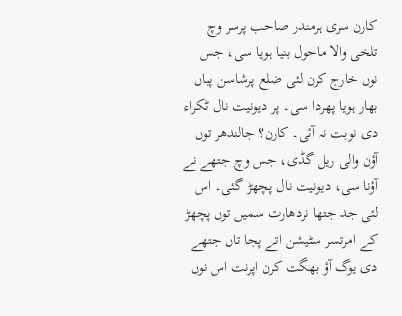کارن سری ہرمندر صاحب پرسر وچ تلخی والا ماحول بنیا ہویا سی، جس نوں خارج کرن لئی ضلع پرشاسن پباں بھار ہویا پھردا سی۔ پر دیونیت نال ٹکراء دی نوبت نہ آئی۔ کارن؟ جالندھر توں آؤن والی ریل گڈی، جس وچ جتھے نے آؤنا سی، دیونیت نال پچھڑ گئی۔ اس لئی جد جتھا نردھارت سمیں توں پچھڑ کے امرتسر سٹیشن اتے پجا تاں جتھے دی یوگ آؤ بھگت کرن اپرنت اس نوں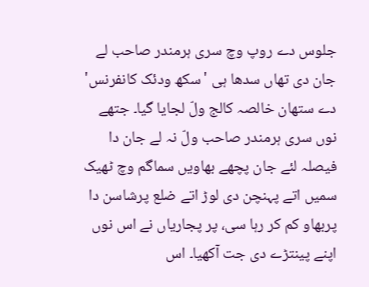جلوس دے روپ وچ سری ہرمندر صاحب لے جان دی تھاں سدھا ہی 'سکھ ودئک کانفرنس' دے ستھان خالصہ کالج ولّ لجایا گیا۔ جتھے نوں سری ہرمندر صاحب ولّ نہ لے جان دا فیصلہ لئے جان پچھے بھاویں سماگم وچ ٹھیک سمیں اتے پہنچن دی لوڑ اتے ضلع پرشاسن دا پربھاو کم کر رہا سی، پر پجاریاں نے اس نوں اپنے پینتڑے دی جت آکھیا۔ اس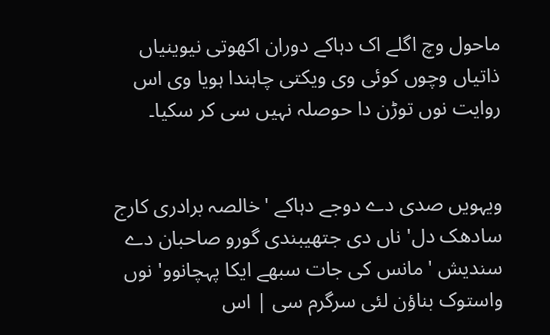ماحول وچ اگلے اک دہاکے دوران اکھوتی نیوینیاں ذاتیاں وچوں کوئی وی ویکتی چاہندا ہویا وی اس روایت نوں توڑن دا حوصلہ نہیں سی کر سکیا۔


ویہویں صدی دے دوجے دہاکے 'خالصہ برادری کارج سادھک دل' ناں دی جتھیبندی گورو صاحبان دے سندیش 'مانس کی جات سبھے ایکا پہچانوو' نوں واستوک بناؤن لئی سرگرم سی | اس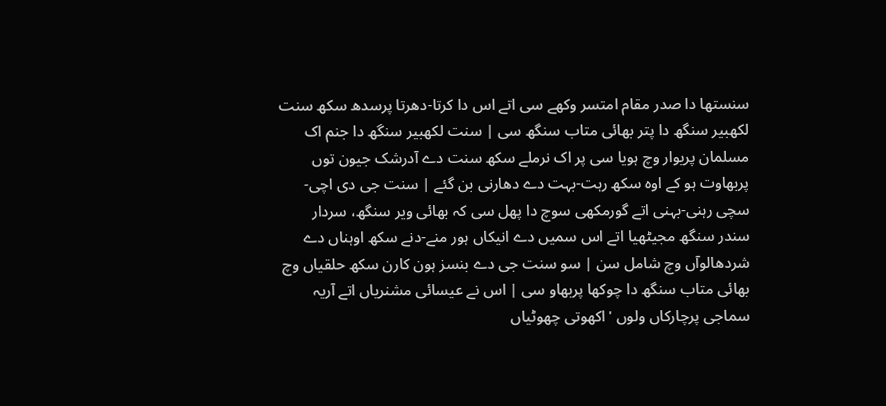سنستھا دا صدر مقام امتسر وکھے سی اتے اس دا کرتا-دھرتا پرسدھ سکھ سنت لکھبیر سنگھ دا پتر بھائی متاب سنگھ سی | سنت لکھبیر سنگھ دا جنم اک مسلمان پریوار وچ ہویا سی پر اک نرملے سکھ سنت دے آدرشک جیون توں پربھاوت ہو کے اوہ سکھ رہت-بہت دے دھارنی بن گئے | سنت جی دی اچی-سچی رہنی-بہنی اتے گورمکھی سوچ دا پھل سی کہ بھائی ویر سنگھ، سردار سندر سنگھ مجیٹھیا اتے اس سمیں دے انیکاں ہور منے-دنے سکھ اوہناں دے شردھالوآں وچ شامل سن | سو سنت جی دے بنسز ہون کارن سکھ حلقیاں وچ بھائی متاب سنگھ دا چوکھا پربھاو سی | اس نے عیسائی مشنریاں اتے آریہ سماجی پرچارکاں ولوں 'اکھوتی چھوٹیاں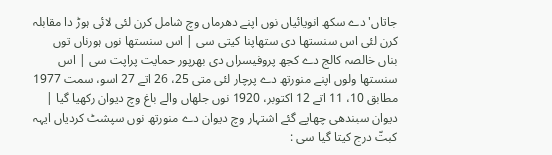جاتاں' دے سکھ انویائیاں نوں اپنے دھرماں وچ شامل کرن لئی لائی ہوڑ دا مقابلہ کرن لئی اس سنستھا دی ستھاپنا کیتی سی | اس سنستھا نوں ہورناں توں بناں خالصہ کالج دے کجھ پروفیسراں دی بھرپور حمایت پراپت سی | اس سنستھا ولوں اپنے منورتھ دے پرچار لئی متی 25، 26 اتے 27 اسو، سمت 1977 مطابق 10، 11 اتے 12 اکتوبر، 1920 نوں جلھاں والے باغ وچ دیوان رکھیا گیا | دیوان سبندھی چھاپے گئے اشتہار وچ دیوان دے منورتھ نوں سپشٹ کردیاں ایہہ کبتّ درج کیتا گیا سی :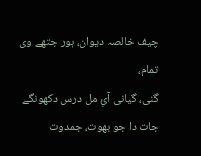چیف خالصہ دیوان، ہور جتھے وی تمام،
گنی، گیانی آئِ مل درس دکھونگے
جات دا جو بھوت، جمدوت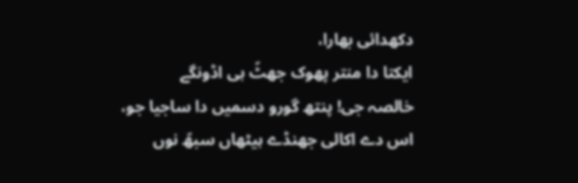دکھدائی بھارا،
ایکتا دا منتر پھوک جھٹّ ہی اڈونگے
خالصہ جی! پنتھ گورو دسمیں دا ساجیا جو،
اس دے اکالی جھنڈے ہیٹھاں سبھّ نوں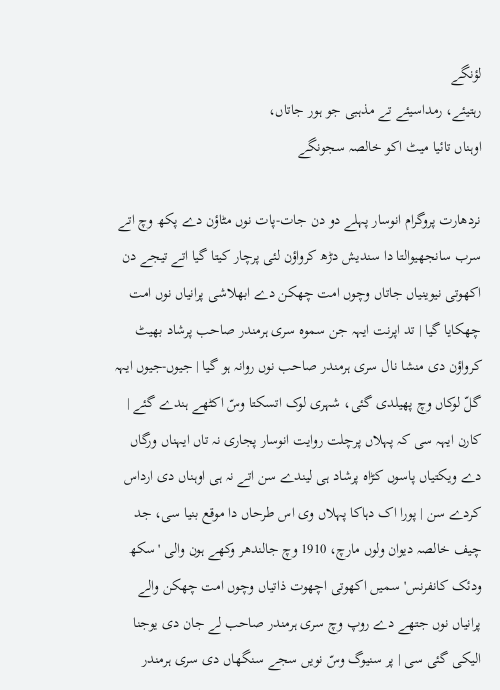لؤنگے
رہتیئے، رمداسیئے تے مذہبی جو ہور جاتاں،
اوہناں تائیا میٹ اکو خالصہ سجونگے

نردھارت پروگرام انوسار پہلے دو دن جات-پات نوں مٹاؤن دے پکھ وچ اتے سرب سانجھیوالتا دا سندیش دڑھ کرواؤن لئی پرچار کیتا گیا اتے تیجے دن اکھوتی نیوینیاں جاتاں وچوں امت چھکن دے ابھلاشی پرانیاں نوں امت چھکایا گیا | تد اپرنت ایہہ جن سموہ سری ہرمندر صاحب پرشاد بھیٹ کرواؤن دی منشا نال سری ہرمندر صاحب نوں روانہ ہو گیا | جیوں-جیوں ایہہ گلّ لوکاں وچ پھیلدی گئی، شہری لوک اتسکتا وسّ اکٹھے ہندے گئے | کارن ایہہ سی کہ پہلاں پرچلت روایت انوسار پجاری نہ تاں ایہناں ورگاں دے ویکتیاں پاسوں کڑاہ پرشاد ہی لیندے سن اتے نہ ہی اوہناں دی ارداس کردے سن | پورا اک دہاکا پہلاں وی اس طرحاں دا موقع بنیا سی، جد چیف خالصہ دیوان ولوں مارچ، 1910 وچ جالندھر وکھے ہون والی 'سکھ ودئک کانفرنس' سمیں اکھوتی اچھوت ذاتیاں وچوں امت چھکن والے پرانیاں نوں جتھے دے روپ وچ سری ہرمندر صاحب لے جان دی یوجنا الیکی گئی سی | پر سنیوگ وسّ نویں سجے سنگھاں دی سری ہرمندر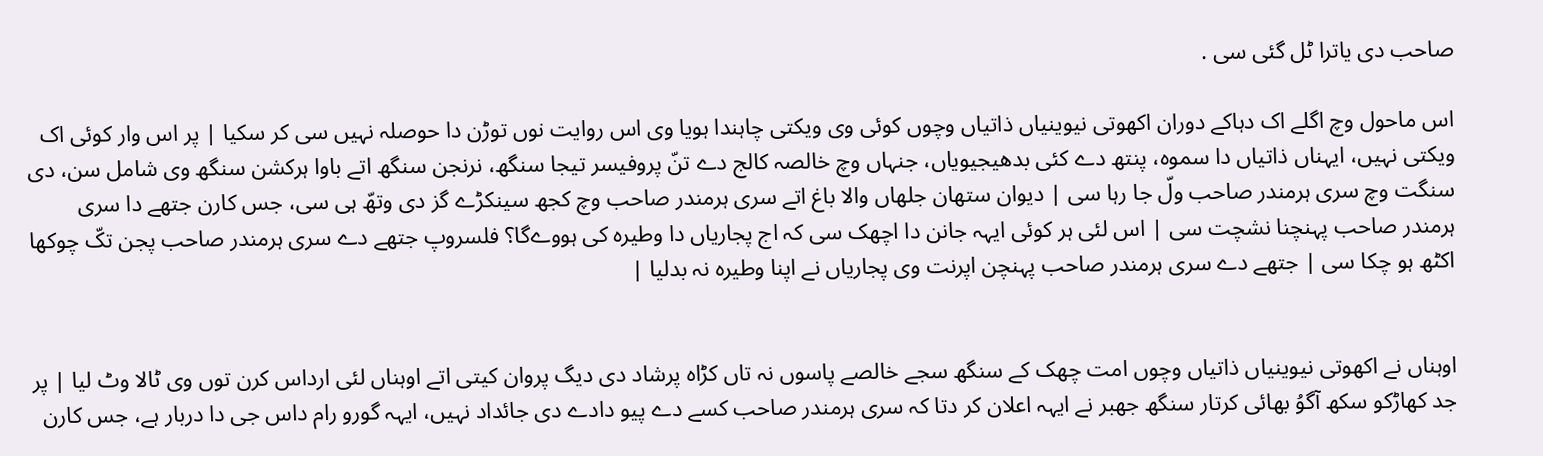صاحب دی یاترا ٹل گئی سی .

اس ماحول وچ اگلے اک دہاکے دوران اکھوتی نیوینیاں ذاتیاں وچوں کوئی وی ویکتی چاہندا ہویا وی اس روایت نوں توڑن دا حوصلہ نہیں سی کر سکیا | پر اس وار کوئی اک ویکتی نہیں، ایہناں ذاتیاں دا سموہ، پنتھ دے کئی بدھیجیویاں، جنہاں وچ خالصہ کالج دے تنّ پروفیسر تیجا سنگھ، نرنجن سنگھ اتے باوا ہرکشن سنگھ وی شامل سن، دی سنگت وچ سری ہرمندر صاحب ولّ جا رہا سی | دیوان ستھان جلھاں والا باغ اتے سری ہرمندر صاحب وچ کجھ سینکڑے گز دی وتھّ ہی سی، جس کارن جتھے دا سری ہرمندر صاحب پہنچنا نشچت سی | اس لئی ہر کوئی ایہہ جانن دا اچھک سی کہ اج پجاریاں دا وطیرہ کی ہووےگا؟ فلسروپ جتھے دے سری ہرمندر صاحب پجن تکّ چوکھا اکٹھ ہو چکا سی | جتھے دے سری ہرمندر صاحب پہنچن اپرنت وی پجاریاں نے اپنا وطیرہ نہ بدلیا |


اوہناں نے اکھوتی نیوینیاں ذاتیاں وچوں امت چھک کے سنگھ سجے خالصے پاسوں نہ تاں کڑاہ پرشاد دی دیگ پروان کیتی اتے اوہناں لئی ارداس کرن توں وی ٹالا وٹ لیا | پر جد کھاڑکو سکھ آگوُ بھائی کرتار سنگھ جھبر نے ایہہ اعلان کر دتا کہ سری ہرمندر صاحب کسے دے پیو دادے دی جائداد نہیں، ایہہ گورو رام داس جی دا دربار ہے، جس کارن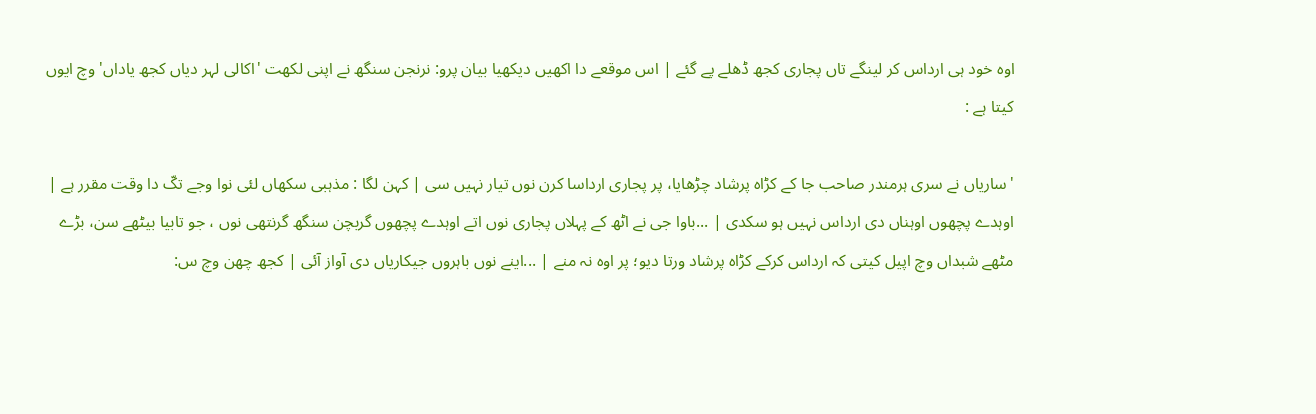اوہ خود ہی ارداس کر لینگے تاں پجاری کجھ ڈھلے پے گئے | اس موقعے دا اکھیں دیکھیا بیان پرو: نرنجن سنگھ نے اپنی لکھت 'اکالی لہر دیاں کجھ یاداں' وچ ایوں کیتا ہے :

'ساریاں نے سری ہرمندر صاحب جا کے کڑاہ پرشاد چڑھایا، پر پجاری ارداسا کرن نوں تیار نہیں سی | کہن لگا : مذہبی سکھاں لئی نوا وجے تکّ دا وقت مقرر ہے | اوہدے پچھوں اوہناں دی ارداس نہیں ہو سکدی | ...باوا جی نے اٹھ کے پہلاں پجاری نوں اتے اوہدے پچھوں گربچن سنگھ گرنتھی نوں ، جو تابیا بیٹھے سن، بڑے مٹھے شبداں وچ اپیل کیتی کہ ارداس کرکے کڑاہ پرشاد ورتا دیو؛ پر اوہ نہ منے | ...اینے نوں باہروں جیکاریاں دی آواز آئی | کجھ چھن وچ س: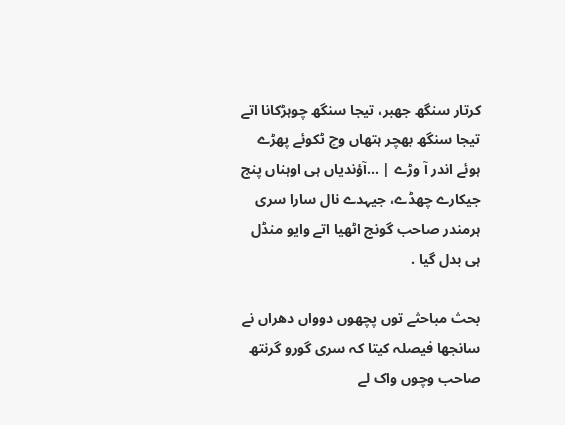کرتار سنگھ جھبر، تیجا سنگھ چوہڑکانا اتے تیجا سنگھ بھچر ہتھاں وچ ٹکوئے پھڑے ہوئے اندر آ وڑے | ...آؤندیاں ہی اوہناں پنج جیکارے چھڈے، جیہدے نال سارا سری ہرمندر صاحب گونج اٹھیا اتے وایو منڈل ہی بدل گیا .

بحث مباحثے توں پچھوں دوواں دھراں نے سانجھا فیصلہ کیتا کہ سری گورو گرنتھ صاحب وچوں واک لے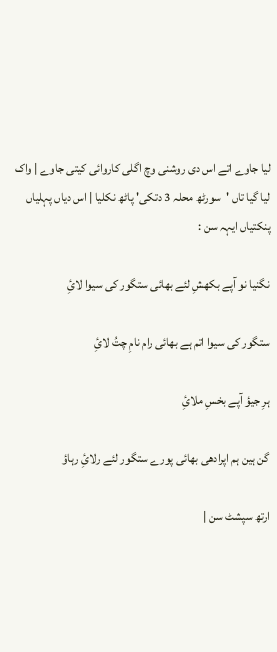لیا جاوے اتے اس دی روشنی وچ اگلی کاروائی کیتی جاوے | واک لیا گیا تاں 'سورٹھ محلہ 3 دتکی' پاٹھ نکلیا | اس دیاں پہلیاں پنکتیاں ایہہ سن :

نگنیا نو آپے بکھشِ لئے بھائی ستگور کی سیوا لائِ

ستگور کی سیوا اتم ہے بھائی رام نامِ چتُ لائِ

ہرِ جیؤ آپے بخسِ ملائِ

گن ہین ہم اپرادھی بھائی پورے ستگور لئے رلائِ رہاؤ

ارتھ سپشٹ سن |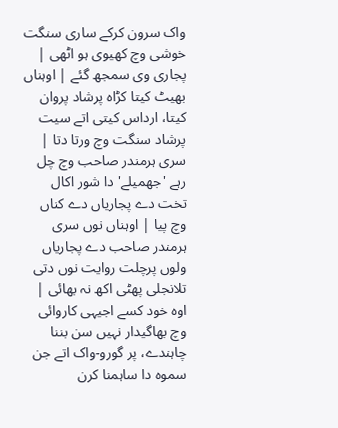واک سرون کرکے ساری سنگت خوشی وچ کھیوی ہو اٹھی | پجاری وی سمجھ گئے | اوہناں بھیٹ کیتا کڑاہ پرشاد پروان کیتا، ارداس کیتی اتے سیت پرشاد سنگت وچ ورتا دتا | سری ہرمندر صاحب وچ چل رہے 'جھمیلے' دا شور اکال تخت دے پجاریاں دے کناں وچ پیا | اوہناں نوں سری ہرمندر صاحب دے پجاریاں ولوں پرچلت روایت نوں دتی تلانجلی پھٹی اکھ نہ بھائی | اوہ خود کسے اجیہی کاروائی وچ بھاگیدار نہیں سن بننا چاہندے، پر گورو-واک اتے جن سموہ دا ساہمنا کرن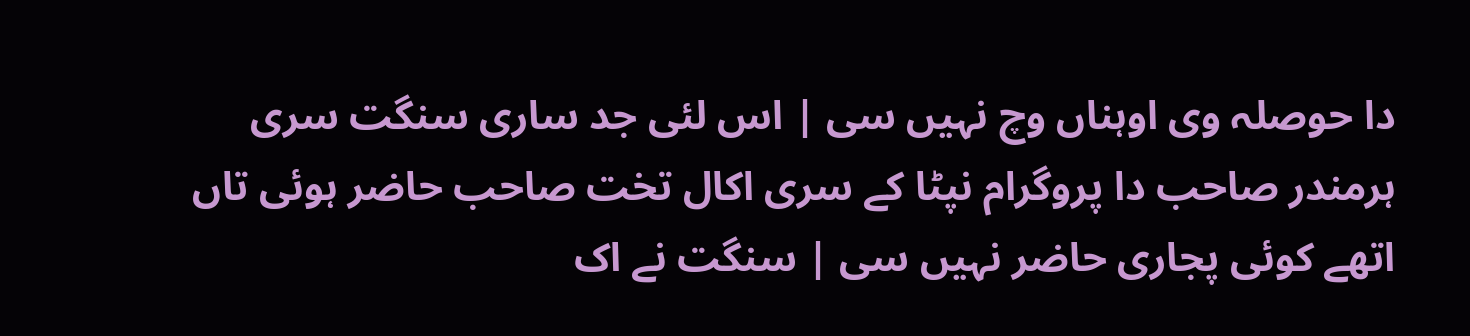دا حوصلہ وی اوہناں وچ نہیں سی | اس لئی جد ساری سنگت سری ہرمندر صاحب دا پروگرام نپٹا کے سری اکال تخت صاحب حاضر ہوئی تاں اتھے کوئی پجاری حاضر نہیں سی | سنگت نے اک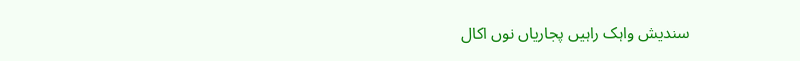سندیش واہک راہیں پجاریاں نوں اکال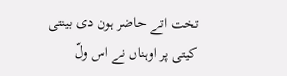تخت اتے حاضر ہون دی بینتی کیتی پر اوہناں نے اس ولّ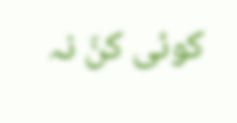کوئی کنّ نہ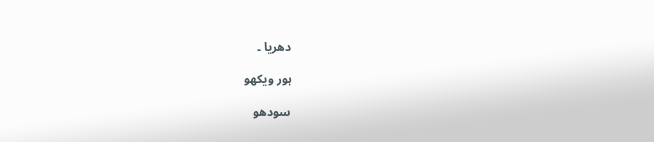دھریا ۔

ہور ویکھو

سودھو